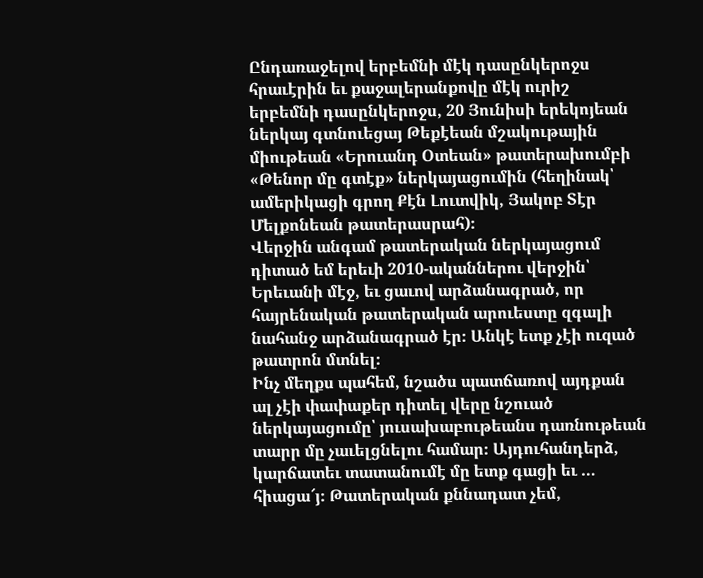Ընդառաջելով երբեմնի մէկ դասընկերոջս հրաւէրին եւ քաջալերանքովը մէկ ուրիշ երբեմնի դասընկերոջս, 20 Յունիսի երեկոյեան ներկայ գտնուեցայ Թեքէեան մշակութային միութեան «Երուանդ Օտեան» թատերախումբի «Թենոր մը գտէք» ներկայացումին (հեղինակ՝ ամերիկացի գրող Քէն Լուտվիկ, Յակոբ Տէր Մելքոնեան թատերասրահ)։
Վերջին անգամ թատերական ներկայացում դիտած եմ երեւի 2010-ականներու վերջին՝ Երեւանի մէջ, եւ ցաւով արձանագրած, որ հայրենական թատերական արուեստը զգալի նահանջ արձանագրած էր։ Անկէ ետք չէի ուզած թատրոն մտնել։
Ինչ մեղքս պահեմ, նշածս պատճառով այդքան ալ չէի փափաքեր դիտել վերը նշուած ներկայացումը՝ յուսախաբութեանս դառնութեան տարր մը չաւելցնելու համար։ Այդուհանդերձ, կարճատեւ տատանումէ մը ետք գացի եւ … հիացա՜յ։ Թատերական քննադատ չեմ,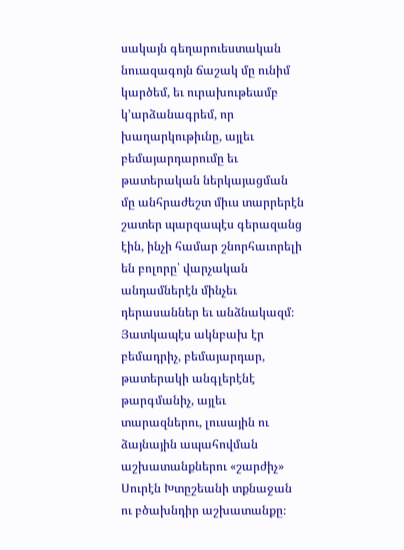սակայն գեղարուեստական նուազագոյն ճաշակ մը ունիմ կարծեմ, եւ ուրախութեամբ կ’արձանագրեմ, որ խաղարկութիւնը, այլեւ բեմայարդարումը եւ թատերական ներկայացման մը անհրաժեշտ միւս տարրերէն շատեր պարզապէս գերազանց էին, ինչի համար շնորհաւորելի են բոլորը՝ վարչական անդամներէն մինչեւ դերասաններ եւ անձնակազմ։ Յատկապէս ակնբախ էր բեմադրիչ, բեմայարդար, թատերակի անգլերէնէ թարգմանիչ, այլեւ տարազներու, լուսային ու ձայնային ապահովման աշխատանքներու «շարժիչ» Սուրէն Խտըշեանի տքնաջան ու բծախնդիր աշխատանքը։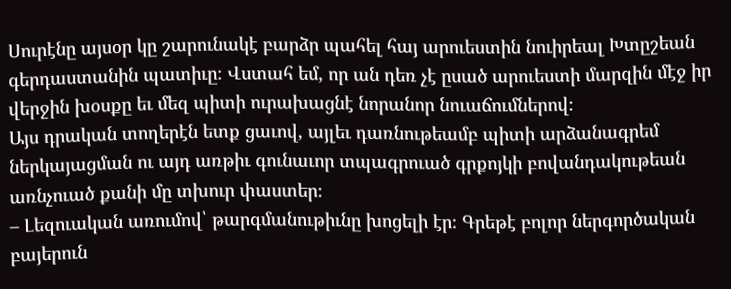Սուրէնը այսօր կը շարունակէ բարձր պահել հայ արուեստին նուիրեալ Խտըշեան գերդաստանին պատիւը։ Վստահ եմ, որ ան դեռ չէ ըսած արուեստի մարզին մէջ իր վերջին խօսքը եւ մեզ պիտի ուրախացնէ նորանոր նուաճումներով։
Այս դրական տողերէն ետք ցաւով, այլեւ դառնութեամբ պիտի արձանագրեմ ներկայացման ու այդ առթիւ գունաւոր տպագրուած գրքոյկի բովանդակութեան առնչուած քանի մը տխուր փաստեր։
– Լեզուական առումով՝ թարգմանութիւնը խոցելի էր։ Գրեթէ բոլոր ներգործական բայերուն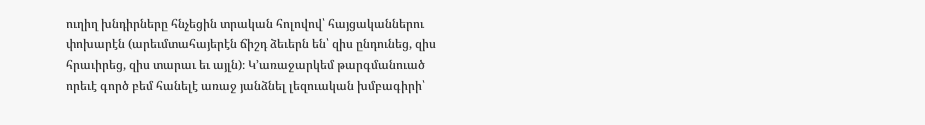ուղիղ խնդիրները հնչեցին տրական հոլովով՝ հայցականներու փոխարէն (արեւմտահայերէն ճիշդ ձեւերն են՝ զիս ընդունեց, զիս հրաւիրեց, զիս տարաւ եւ այլն)։ Կ’առաջարկեմ թարգմանուած որեւէ գործ բեմ հանելէ առաջ յանձնել լեզուական խմբագիրի՝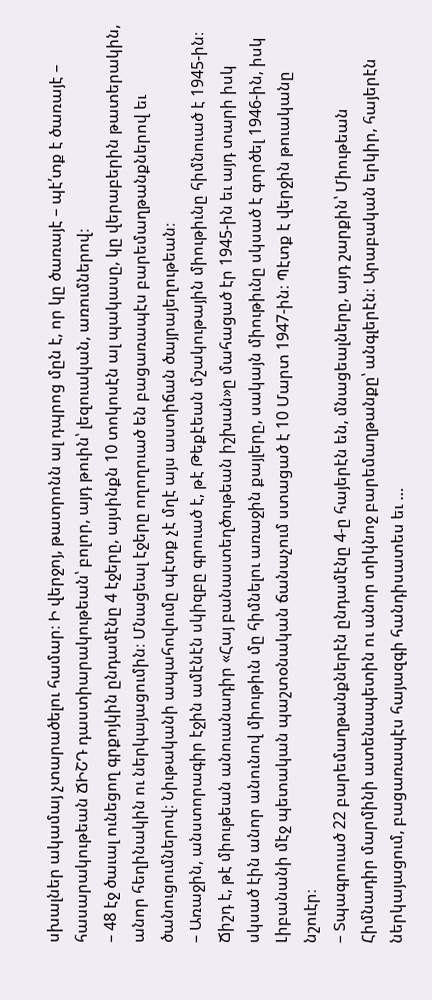սխալներ ակամայ չտարածելու համար։ Ի վերջոյ, թատրոնն ալ դպրոց մըն է, որ կը ծառայէ – պէ՛տք է ծառայէ – հասարակութեան ՃԻՇԴ դաստիարակութեան՝ բոլոր, այդ թուին՝ լեզուական, առումներով։
– 48 էջ ծաւալ ունեցող գրքոյկին ընդամէնը 4 էջերը, այսինքն 10 տոկոսէն ալ պակասը, կը վերաբերին թատերակին, անոր հեղինակին ու ներկայացումին։ Մնացեալ էջերը ողողուած են բացառապէս բարեմաղթանքներով եւ ծանուցումներով։ Նիւթականի ապահովումը պէտք չէ մղէ այս աստիճան ծայրայեղութեան։
– Առաջին, անստորագիր էջին ամէնէն սկիզբը գրուած է, թէ Թեքէեան մշակութային միութիւնը հիմնուած է 1945-ին։ Ճիշդ է, թէ միութեան անուանադիր «Հայ բանաստեղծութեան իշխան»ը մահացած էր 1945-ին եւ այդ տարի իսկ սկսած էին անոր անունով միութիւն մը հիմնելու առաջին քայլերը, սակայն միութիւնը սկսած է գործել 1946-ին, իսկ Լիբանանի մէջ պետական պաշտօնական ճանաչում ստացած է 10 Մարտ 1947-ին։ Պէտք է վերջին թուականը նշուէր։
– Տպագրուած 22 բարեմաղթանքներէն ընդամէնը 4-ը հայերէն են, մնացեալները, այդ շարքին՝ Միութեան Հիմնադիր մարմինի ատենապետին ու անոր տիկնոջ բարեմաղթանքը՝ անգլերէն։ Արաբական երկիր, հայերէն ներկայացում, բացառապէս հայազգի հանդիսատես եւ …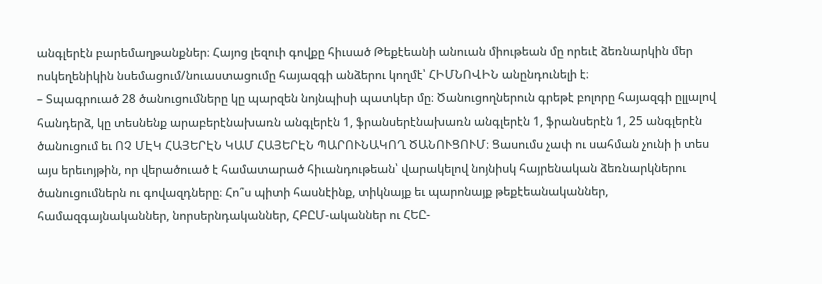անգլերէն բարեմաղթանքներ։ Հայոց լեզուի գովքը հիւսած Թեքէեանի անուան միութեան մը որեւէ ձեռնարկին մեր ոսկեղենիկին նսեմացում/նուաստացումը հայազգի անձերու կողմէ՝ ՀԻՄՆՈՎԻՆ անընդունելի է։
– Տպագրուած 28 ծանուցումները կը պարզեն նոյնպիսի պատկեր մը։ Ծանուցողներուն գրեթէ բոլորը հայազգի ըլլալով հանդերձ, կը տեսնենք արաբերէնախառն անգլերէն 1, ֆրանսերէնախառն անգլերէն 1, ֆրանսերէն 1, 25 անգլերէն ծանուցում եւ ՈՉ ՄԷԿ ՀԱՅԵՐԷՆ ԿԱՄ ՀԱՅԵՐԷՆ ՊԱՐՈՒՆԱԿՈՂ ԾԱՆՈՒՑՈՒՄ։ Ցասումս չափ ու սահման չունի ի տես այս երեւոյթին, որ վերածուած է համատարած հիւանդութեան՝ վարակելով նոյնիսկ հայրենական ձեռնարկներու ծանուցումներն ու գովազդները։ Հո՞ս պիտի հասնէինք, տիկնայք եւ պարոնայք թեքէեանականներ, համազգայնականներ, նորսերնդականներ, ՀԲԸՄ-ականներ ու ՀԵԸ-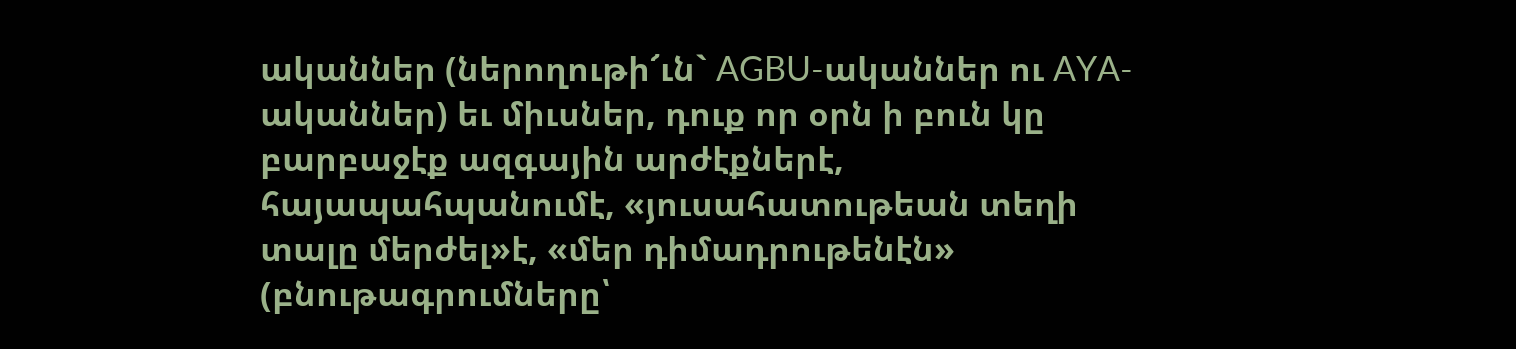ականներ (ներողութի՜ւն` AGBU-ականներ ու AYA-ականներ) եւ միւսներ, դուք որ օրն ի բուն կը բարբաջէք ազգային արժէքներէ, հայապահպանումէ, «յուսահատութեան տեղի տալը մերժել»է, «մեր դիմադրութենէն» (բնութագրումները՝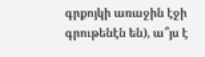գրքոյկի առաջին էջի գրութենէն են), ա՞յս է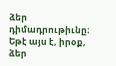ձեր դիմադրութիւնը։ Եթէ այս է, իրօք, ձեր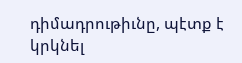դիմադրութիւնը, պէտք է կրկնել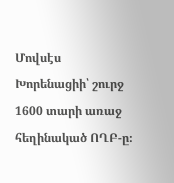Մովսէս Խորենացիի՝ շուրջ 1600 տարի առաջ հեղինակած ՈՂԲ-ը։